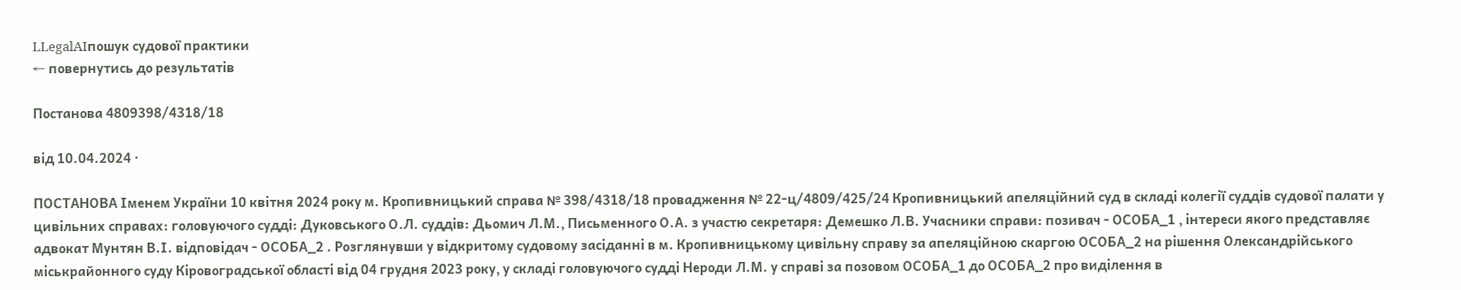LLegalAIпошук судової практики
← повернутись до результатів

Постанова 4809398/4318/18

від 10.04.2024 ·

ПОСТАНОВА Іменем України 10 квітня 2024 року м. Кропивницький справа № 398/4318/18 провадження № 22-ц/4809/425/24 Кропивницький апеляційний суд в складі колегії суддів судової палати у цивільних справах: головуючого судді: Дуковського О.Л. суддів: Дьомич Л.М., Письменного О.А. з участю секретаря: Демешко Л.В. Учасники справи: позивач - ОСОБА_1 , інтереси якого представляє адвокат Мунтян В.І. відповідач - ОСОБА_2 . Розглянувши у відкритому судовому засіданні в м. Кропивницькому цивільну справу за апеляційною скаргою ОСОБА_2 на рішення Олександрійського міськрайонного суду Кіровоградської області від 04 грудня 2023 року, у складі головуючого судді Нероди Л.М. у справі за позовом ОСОБА_1 до ОСОБА_2 про виділення в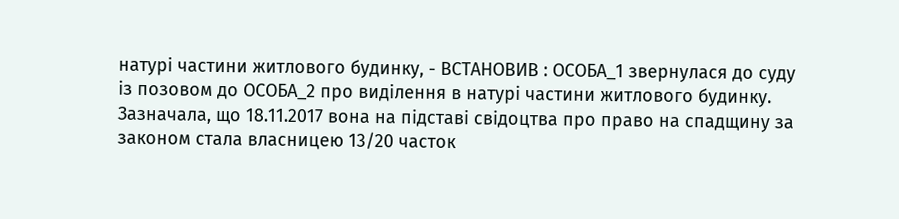натурі частини житлового будинку, - ВСТАНОВИВ : ОСОБА_1 звернулася до суду із позовом до ОСОБА_2 про виділення в натурі частини житлового будинку. Зазначала, що 18.11.2017 вона на підставі свідоцтва про право на спадщину за законом стала власницею 13/20 часток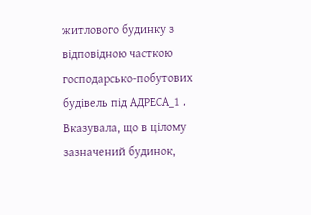житлового будинку з відповідною часткою господарсько-побутових будівель під АДРЕСА_1 . Вказувала, що в цілому зазначений будинок,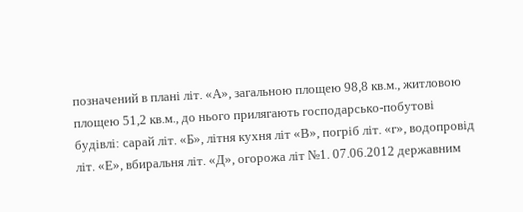позначений в плані літ. «А», загальною площею 98,8 кв.м., житловою площею 51,2 кв.м., до нього прилягають господарсько-побутові будівлі: сарай літ. «Б», літня кухня літ «В», погріб літ. «г», водопровід літ. «Е», вбиральня літ. «Д», огорожа літ №1. 07.06.2012 державним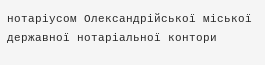нотаріусом Олександрійської міської державної нотаріальної контори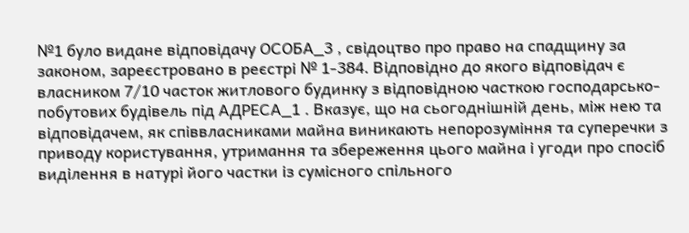№1 було видане відповідачу ОСОБА_3 , свідоцтво про право на спадщину за законом, зареєстровано в реєстрі № 1-384. Відповідно до якого відповідач є власником 7/10 часток житлового будинку з відповідною часткою господарсько-побутових будівель під АДРЕСА_1 . Вказує, що на сьогоднішній день, між нею та відповідачем, як співвласниками майна виникають непорозуміння та суперечки з приводу користування, утримання та збереження цього майна і угоди про спосіб виділення в натурі його частки із сумісного спільного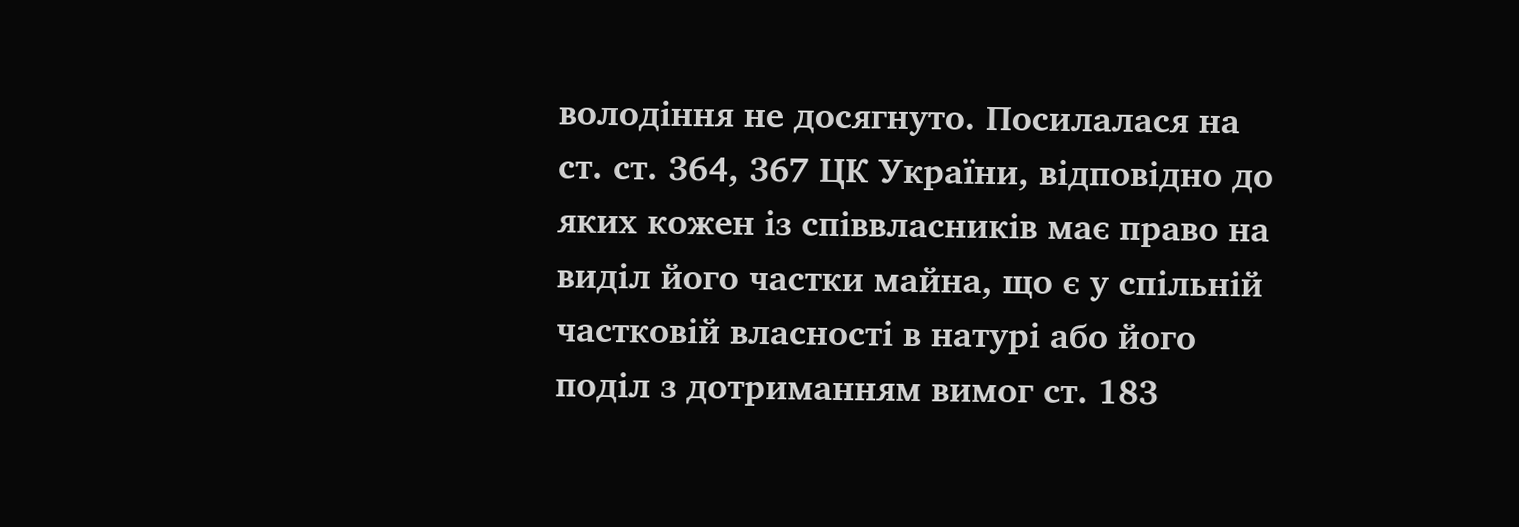володіння не досягнуто. Посилалася на ст. ст. 364, 367 ЦК України, відповідно до яких кожен із співвласників має право на виділ його частки майна, що є у спільній частковій власності в натурі або його поділ з дотриманням вимог ст. 183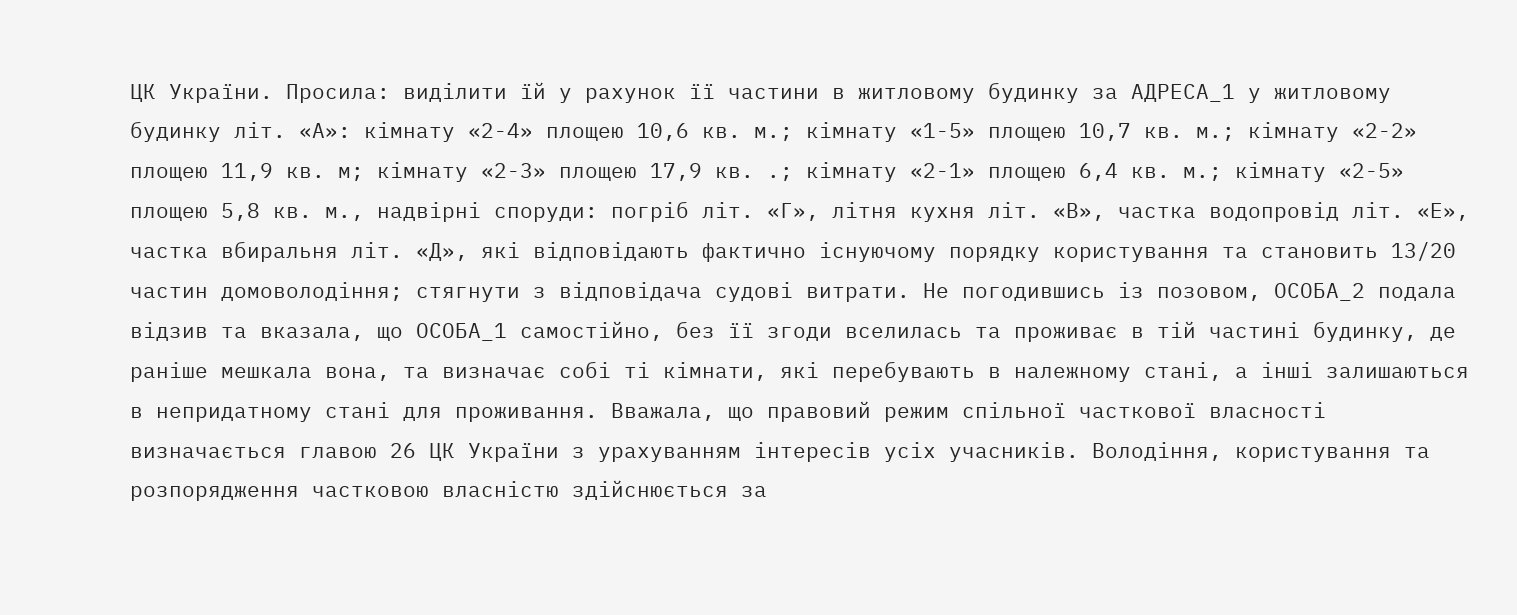ЦК України. Просила: виділити їй у рахунок її частини в житловому будинку за АДРЕСА_1 у житловому будинку літ. «А»: кімнату «2-4» площею 10,6 кв. м.; кімнату «1-5» площею 10,7 кв. м.; кімнату «2-2» площею 11,9 кв. м; кімнату «2-3» площею 17,9 кв. .; кімнату «2-1» площею 6,4 кв. м.; кімнату «2-5» площею 5,8 кв. м., надвірні споруди: погріб літ. «Г», літня кухня літ. «В», частка водопровід літ. «Е», частка вбиральня літ. «Д», які відповідають фактично існуючому порядку користування та становить 13/20 частин домоволодіння; стягнути з відповідача судові витрати. Не погодившись із позовом, ОСОБА_2 подала відзив та вказала, що ОСОБА_1 самостійно, без її згоди вселилась та проживає в тій частині будинку, де раніше мешкала вона, та визначає собі ті кімнати, які перебувають в належному стані, а інші залишаються в непридатному стані для проживання. Вважала, що правовий режим спільної часткової власності визначається главою 26 ЦК України з урахуванням інтересів усіх учасників. Володіння, користування та розпорядження частковою власністю здійснюється за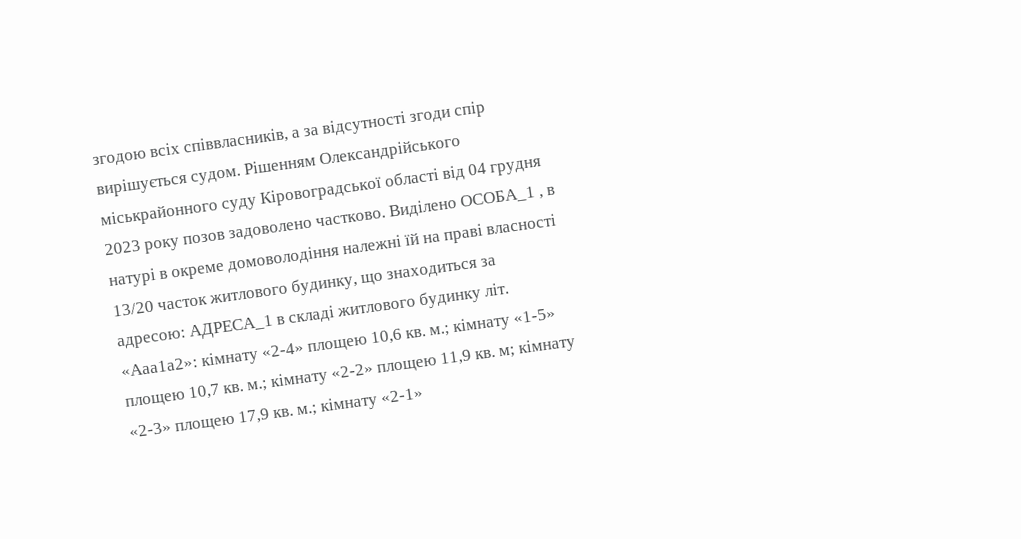згодою всіх співвласників, а за відсутності згоди спір вирішується судом. Рішенням Олександрійського міськрайонного суду Кіровоградської області від 04 грудня 2023 року позов задоволено частково. Виділено ОСОБА_1 , в натурі в окреме домоволодіння належні їй на праві власності 13/20 часток житлового будинку, що знаходиться за адресою: АДРЕСА_1 в складі житлового будинку літ. «Ааа1а2»: кімнату «2-4» площею 10,6 кв. м.; кімнату «1-5» площею 10,7 кв. м.; кімнату «2-2» площею 11,9 кв. м; кімнату «2-3» площею 17,9 кв. м.; кімнату «2-1»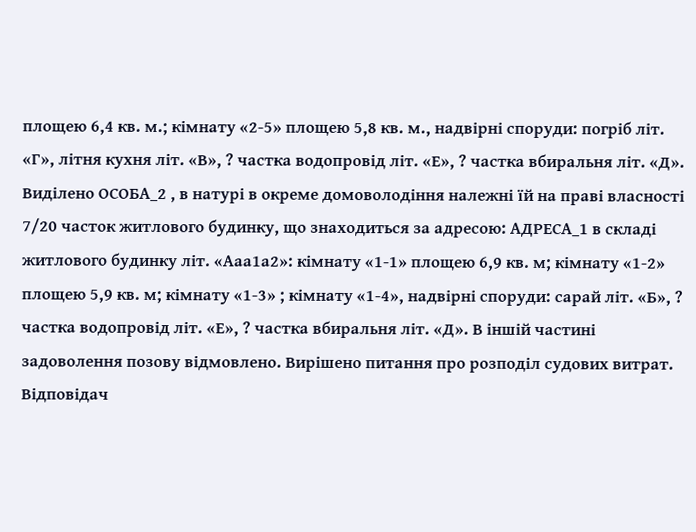площею 6,4 кв. м.; кімнату «2-5» площею 5,8 кв. м., надвірні споруди: погріб літ. «Г», літня кухня літ. «В», ? частка водопровід літ. «Е», ? частка вбиральня літ. «Д». Виділено ОСОБА_2 , в натурі в окреме домоволодіння належні їй на праві власності 7/20 часток житлового будинку, що знаходиться за адресою: АДРЕСА_1 в складі житлового будинку літ. «Ааа1а2»: кімнату «1-1» площею 6,9 кв. м; кімнату «1-2» площею 5,9 кв. м; кімнату «1-3» ; кімнату «1-4», надвірні споруди: сарай літ. «Б», ? частка водопровід літ. «Е», ? частка вбиральня літ. «Д». В іншій частині задоволення позову відмовлено. Вирішено питання про розподіл судових витрат. Відповідач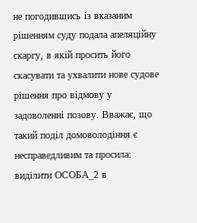не погодившись із вказаним рішенням суду подала апеляційну скаргу, в якій просить його скасувати та ухвалити нове судове рішення про відмову у задоволенні позову. Вважає, що такий поділ домоволодіння є несправедливим та просила: виділити ОСОБА_2 в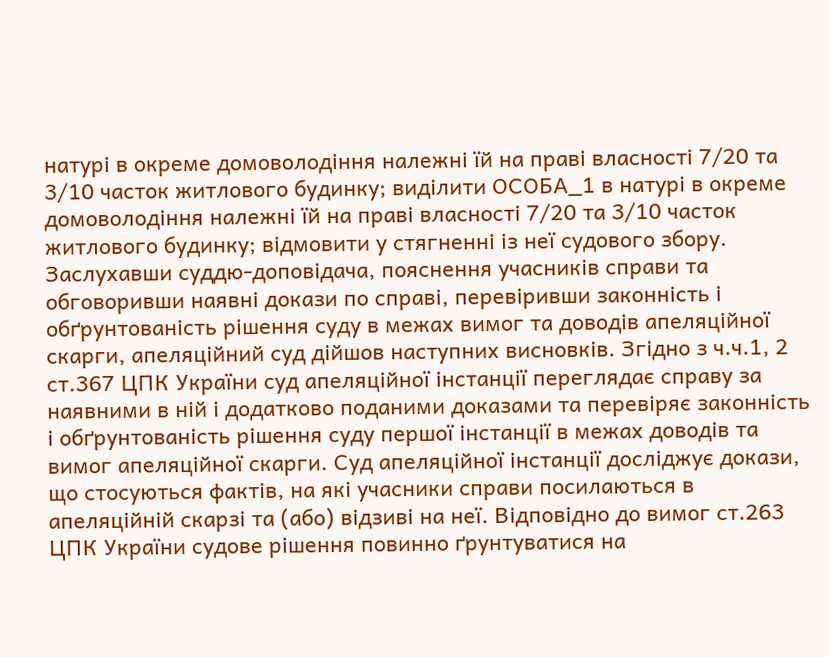натурі в окреме домоволодіння належні їй на праві власності 7/20 та 3/10 часток житлового будинку; виділити ОСОБА_1 в натурі в окреме домоволодіння належні їй на праві власності 7/20 та 3/10 часток житлового будинку; відмовити у стягненні із неї судового збору. Заслухавши суддю-доповідача, пояснення учасників справи та обговоривши наявні докази по справі, перевіривши законність і обґрунтованість рішення суду в межах вимог та доводів апеляційної скарги, апеляційний суд дійшов наступних висновків. Згідно з ч.ч.1, 2 ст.367 ЦПК України суд апеляційної інстанції переглядає справу за наявними в ній і додатково поданими доказами та перевіряє законність і обґрунтованість рішення суду першої інстанції в межах доводів та вимог апеляційної скарги. Суд апеляційної інстанції досліджує докази, що стосуються фактів, на які учасники справи посилаються в апеляційній скарзі та (або) відзиві на неї. Відповідно до вимог ст.263 ЦПК України судове рішення повинно ґрунтуватися на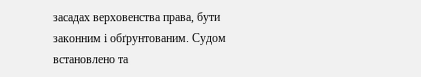засадах верховенства права, бути законним і обґрунтованим. Судом встановлено та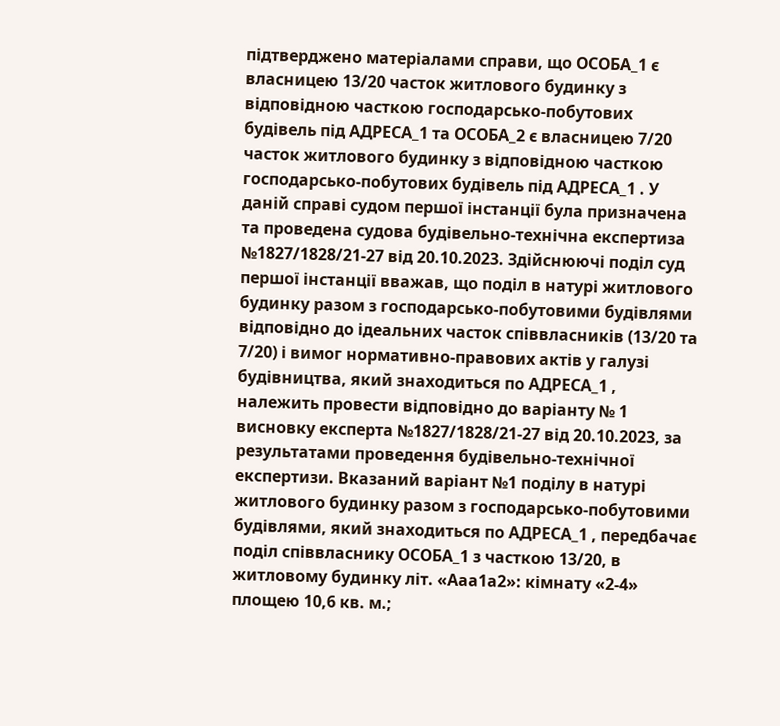підтверджено матеріалами справи, що ОСОБА_1 є власницею 13/20 часток житлового будинку з відповідною часткою господарсько-побутових будівель під АДРЕСА_1 та ОСОБА_2 є власницею 7/20 часток житлового будинку з відповідною часткою господарсько-побутових будівель під АДРЕСА_1 . У даній справі судом першої інстанції була призначена та проведена судова будівельно-технічна експертиза №1827/1828/21-27 від 20.10.2023. Здійснюючі поділ суд першої інстанції вважав, що поділ в натурі житлового будинку разом з господарсько-побутовими будівлями відповідно до ідеальних часток співвласників (13/20 та 7/20) і вимог нормативно-правових актів у галузі будівництва, який знаходиться по АДРЕСА_1 , належить провести відповідно до варіанту № 1 висновку експерта №1827/1828/21-27 від 20.10.2023, за результатами проведення будівельно-технічної експертизи. Вказаний варіант №1 поділу в натурі житлового будинку разом з господарсько-побутовими будівлями, який знаходиться по АДРЕСА_1 , передбачає поділ співвласнику ОСОБА_1 з часткою 13/20, в житловому будинку літ. «Ааа1а2»: кімнату «2-4» площею 10,6 кв. м.;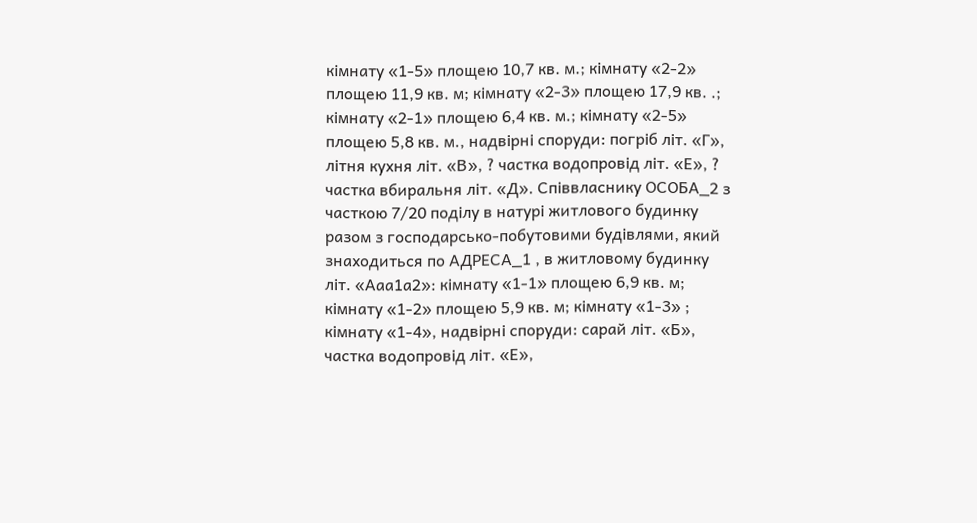кімнату «1-5» площею 10,7 кв. м.; кімнату «2-2» площею 11,9 кв. м; кімнату «2-3» площею 17,9 кв. .; кімнату «2-1» площею 6,4 кв. м.; кімнату «2-5» площею 5,8 кв. м., надвірні споруди: погріб літ. «Г», літня кухня літ. «В», ? частка водопровід літ. «Е», ? частка вбиральня літ. «Д». Співвласнику ОСОБА_2 з часткою 7/20 поділу в натурі житлового будинку разом з господарсько-побутовими будівлями, який знаходиться по АДРЕСА_1 , в житловому будинку літ. «Ааа1а2»: кімнату «1-1» площею 6,9 кв. м; кімнату «1-2» площею 5,9 кв. м; кімнату «1-3» ; кімнату «1-4», надвірні споруди: сарай літ. «Б», частка водопровід літ. «Е»,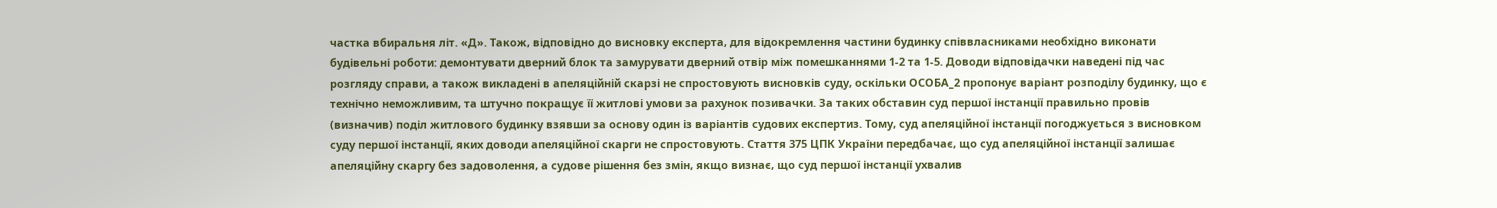частка вбиральня літ. «Д». Також, відповідно до висновку експерта, для відокремлення частини будинку співвласниками необхідно виконати будівельні роботи: демонтувати дверний блок та замурувати дверний отвір між помешканнями 1-2 та 1-5. Доводи відповідачки наведені під час розгляду справи, а також викладені в апеляційній скарзі не спростовують висновків суду, оскільки ОСОБА_2 пропонує варіант розподілу будинку, що є технічно неможливим, та штучно покращує її житлові умови за рахунок позивачки. За таких обставин суд першої інстанції правильно провів (визначив) поділ житлового будинку взявши за основу один із варіантів судових експертиз. Тому, суд апеляційної інстанції погоджується з висновком суду першої інстанції, яких доводи апеляційної скарги не спростовують. Стаття 375 ЦПК України передбачає, що суд апеляційної інстанції залишає апеляційну скаргу без задоволення, а судове рішення без змін, якщо визнає, що суд першої інстанції ухвалив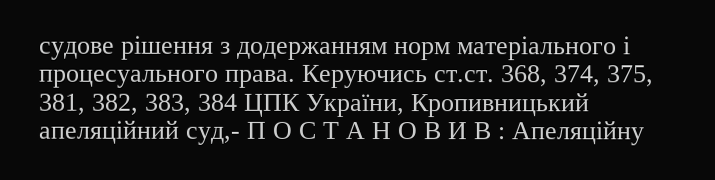судове рішення з додержанням норм матеріального і процесуального права. Керуючись ст.ст. 368, 374, 375, 381, 382, 383, 384 ЦПК України, Кропивницький апеляційний суд,- П О С Т А Н О В И В : Апеляційну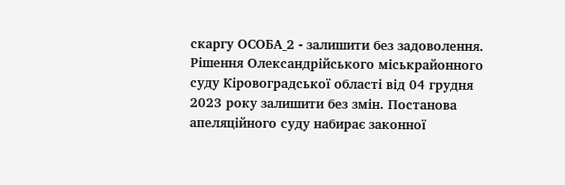скаргу ОСОБА_2 - залишити без задоволення. Рішення Олександрійського міськрайонного суду Кіровоградської області від 04 грудня 2023 року залишити без змін. Постанова апеляційного суду набирає законної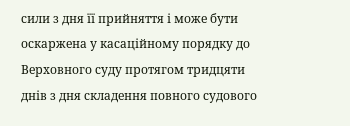сили з дня її прийняття і може бути оскаржена у касаційному порядку до Верховного суду протягом тридцяти днів з дня складення повного судового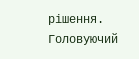рішення. Головуючий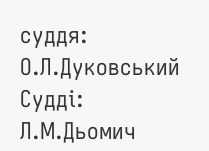суддя: О.Л.Дуковський Судді: Л.М.Дьомич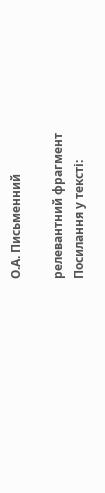О.А. Письменний

релевантний фрагмент
Посилання у тексті: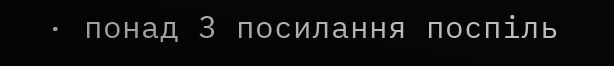· понад 3 посилання поспіль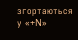згортаються у «+N»